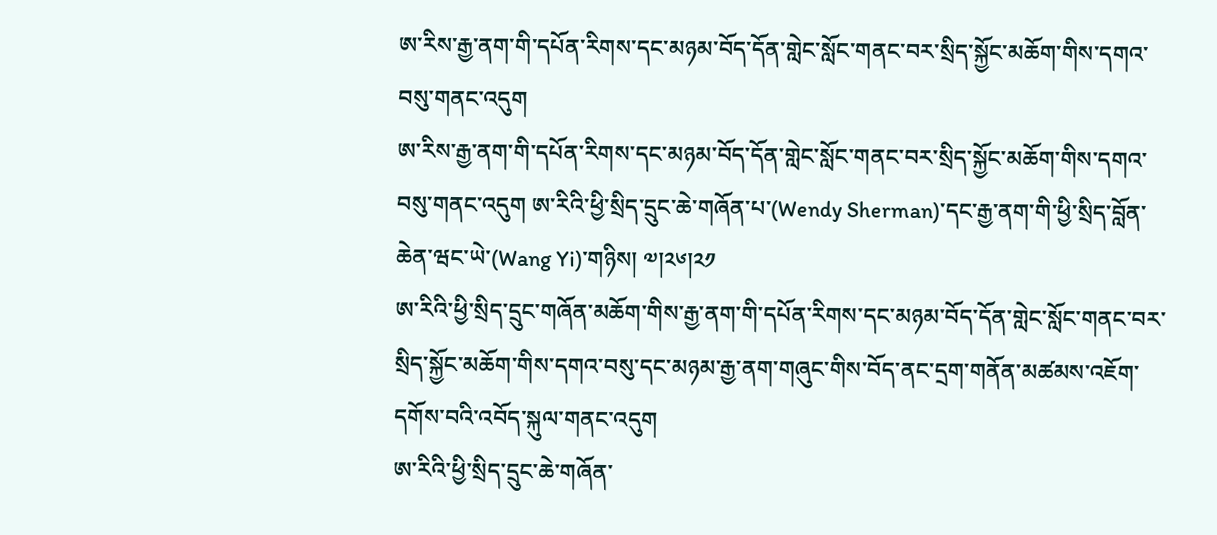ཨ་རིས་རྒྱ་ནག་གི་དཔོན་རིགས་དང་མཉམ་བོད་དོན་གླེང་སློང་གནང་བར་སྲིད་སྐྱོང་མཆོག་གིས་དགའ་བསུ་གནང་འདུག
ཨ་རིས་རྒྱ་ནག་གི་དཔོན་རིགས་དང་མཉམ་བོད་དོན་གླེང་སློང་གནང་བར་སྲིད་སྐྱོང་མཆོག་གིས་དགའ་བསུ་གནང་འདུག ཨ་རིའི་ཕྱི་སྲིད་དྲུང་ཆེ་གཞོན་པ་(Wendy Sherman)་དང་རྒྱ་ནག་གི་ཕྱི་སྲིད་བློན་ཆེན་ཝང་ཡེ་(Wang Yi)་གཉིས། ༧།༢༦།༢༡
ཨ་རིའི་ཕྱི་སྲིད་དྲུང་གཞོན་མཆོག་གིས་རྒྱ་ནག་གི་དཔོན་རིགས་དང་མཉམ་བོད་དོན་གླེང་སློང་གནང་བར་སྲིད་སྐྱོང་མཆོག་གིས་དགའ་བསུ་དང་མཉམ་རྒྱ་ནག་གཞུང་གིས་བོད་ནང་དྲག་གནོན་མཚམས་འཇོག་དགོས་བའི་འབོད་སྐུལ་གནང་འདུག
ཨ་རིའི་ཕྱི་སྲིད་དྲུང་ཆེ་གཞོན་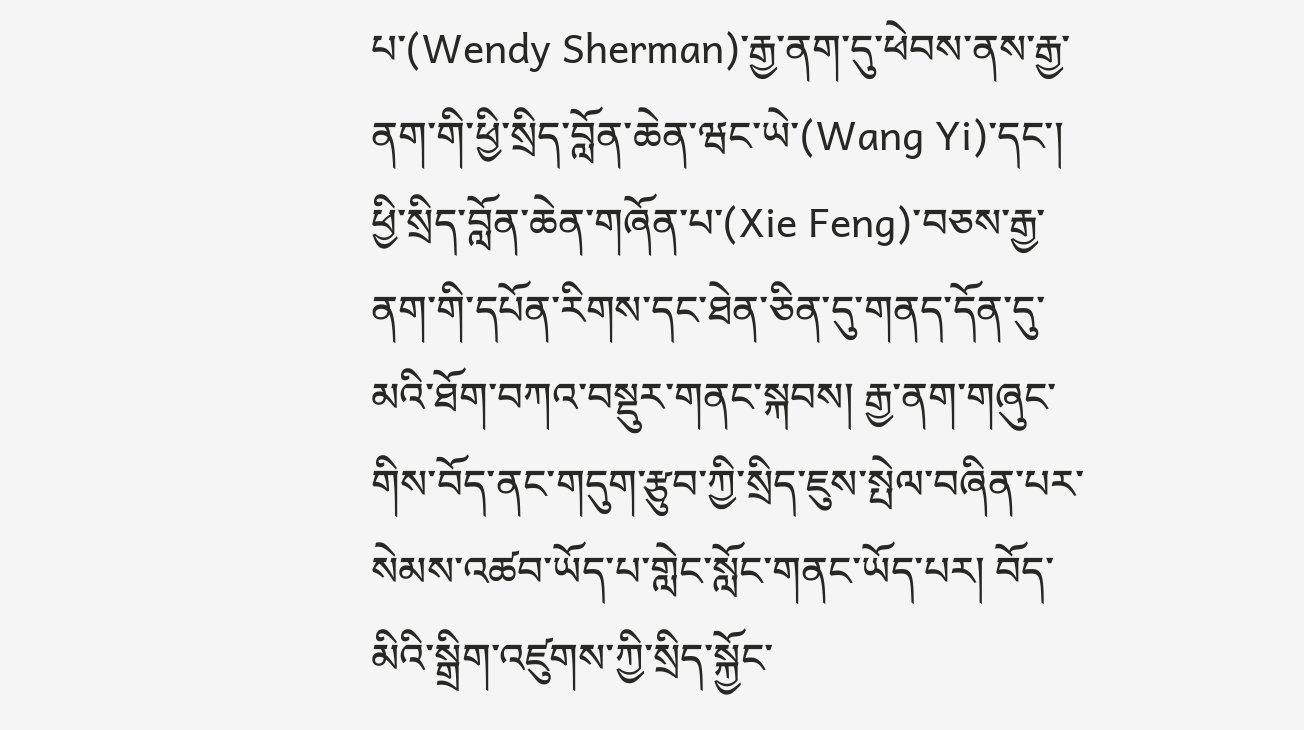པ་(Wendy Sherman)་རྒྱ་ནག་དུ་ཕེབས་ནས་རྒྱ་ནག་གི་ཕྱི་སྲིད་བློན་ཆེན་ཝང་ཡེ་(Wang Yi)་དང་། ཕྱི་སྲིད་བློན་ཆེན་གཞོན་པ་(Xie Feng)་བཅས་རྒྱ་ནག་གི་དཔོན་རིགས་དང་ཐེན་ཅིན་དུ་གནད་དོན་དུ་མའི་ཐོག་བཀའ་བསྡུར་གནང་སྐབས། རྒྱ་ནག་གཞུང་གིས་བོད་ནང་གདུག་རྩུབ་ཀྱི་སྲིད་ཇུས་སྤེལ་བཞིན་པར་སེམས་འཚབ་ཡོད་པ་གླེང་སློང་གནང་ཡོད་པར། བོད་མིའི་སྒྲིག་འཛུགས་ཀྱི་སྲིད་སྐྱོང་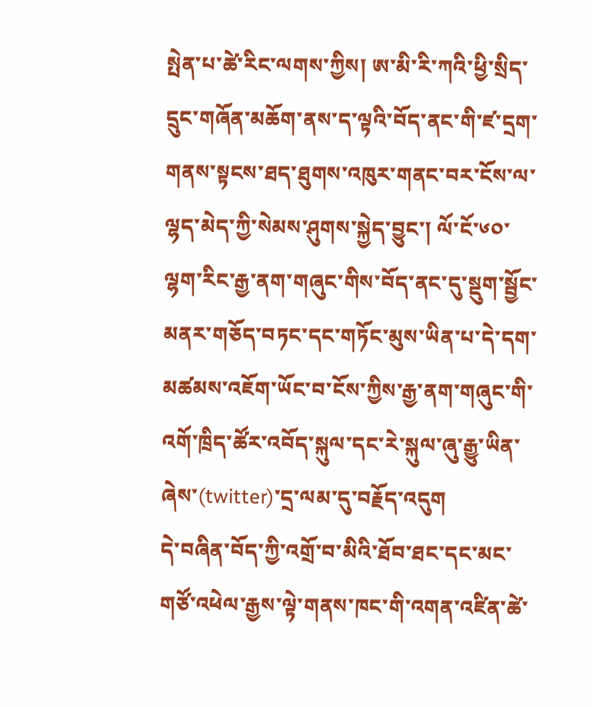སྤེན་པ་ཚེ་རིང་ལགས་ཀྱིས། ཨ་མི་རི་ཀའི་ཕྱི་སྲིད་དྲུང་གཞོན་མཆོག་ནས་ད་ལྟའི་བོད་ནང་གི་ཛ་དྲག་གནས་སྟངས་ཐད་ཐུགས་འཁུར་གནང་བར་ངོས་ལ་ལྷད་མེད་ཀྱི་སེམས་ཤུགས་སྐྱེད་བྱུང་། ལོ་ངོ་༦༠་ལྷག་རིང་རྒྱ་ནག་གཞུང་གིས་བོད་ནང་དུ་སྡུག་སྦྱོང་མནར་གཅོད་བཏང་དང་གཏོང་མུས་ཡིན་པ་དེ་དག་མཚམས་འཇོག་ཡོང་བ་ངོས་ཀྱིས་རྒྱ་ནག་གཞུང་གི་འགོ་ཁྲིད་ཚོར་འབོད་སྐུལ་དང་རེ་སྐུལ་ཞུ་རྒྱུ་ཡིན་ཞེས་(twitter)་དྲ་ལམ་དུ་བརྗོད་འདུག
དེ་བཞིན་བོད་ཀྱི་འགྲོ་བ་མིའི་ཐོབ་ཐང་དང་མང་གཙོ་འཕེལ་རྒྱས་ལྟེ་གནས་ཁང་གི་འགན་འཛིན་ཚེ་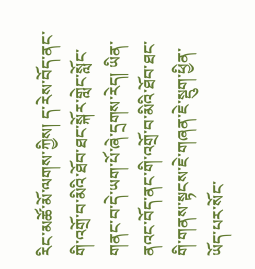རིང་མཚོ་མོ་ལགས་ཀྱིས། ད་རེས་བོད་ནང་གི་འགྲོ་བ་མིའི་ཐོབ་ཐང་སྐོར་གླེང་སློང་གནང་བ་དེ་ཡག་པོ་ཞེ་དྲགས་རེད། ཡིན་ནའང་བོད་ནང་གི་འགྲོ་བ་མིའི་ཐོབ་ཐང་གི་གནས་སྟངས་ཇེ་གཞན་ཇེ་སྡུག་ཕྱིན་ཡོད་པར་སོང་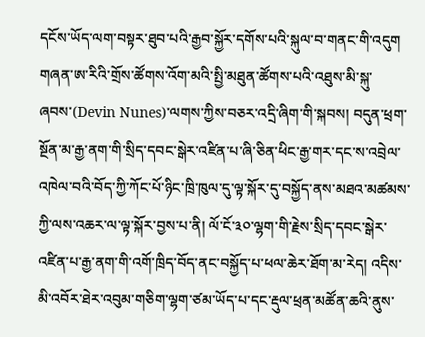དངོས་ཡོད་ལག་བསྟར་ཐུབ་པའི་རྒྱབ་སྐྱོར་དགོས་པའི་སྐུལ་བ་གནང་གི་འདུག
གཞན་ཨ་རིའི་གྲོས་ཚོགས་འོག་མའི་སྤྱི་མཐུན་ཚོགས་པའི་འཐུས་མི་སྐུ་ཞབས་(Devin Nunes)་ལགས་ཀྱིས་བཅར་འདྲི་ཞིག་གི་སྐབས། བདུན་ཕྲག་སྔོན་མ་རྒྱ་ནག་གི་སྲིད་དབང་སྒེར་འཛིན་པ་ཞི་ཅིན་ཕིང་རྒྱ་གར་དང་ས་འབྲེལ་འཁེལ་བའི་བོད་ཀྱི་ཀོང་པོ་ཉིང་ཁྲི་ཁུལ་དུ་ལྟ་སྐོར་དུ་བསྐྱོད་ནས་མཐའ་མཚམས་ཀྱི་ལས་འཆར་ལ་ལྟ་སྐོར་བྱས་པ་ནི། ལོ་ངོ་༣༠་ལྷག་གི་རྗེས་སྲིད་དབང་སྒེར་འཛིན་པ་རྒྱ་ནག་གི་འགོ་ཁྲིད་བོད་ནང་བསྐྱོད་པ་ཕལ་ཆེར་ཐོག་མ་རེད། འདིས་མི་འབོར་ཐེར་འབུམ་གཅིག་ལྷག་ཙམ་ཡོད་པ་དང་རྡུལ་ཕྲན་མཚོན་ཆའི་ནུས་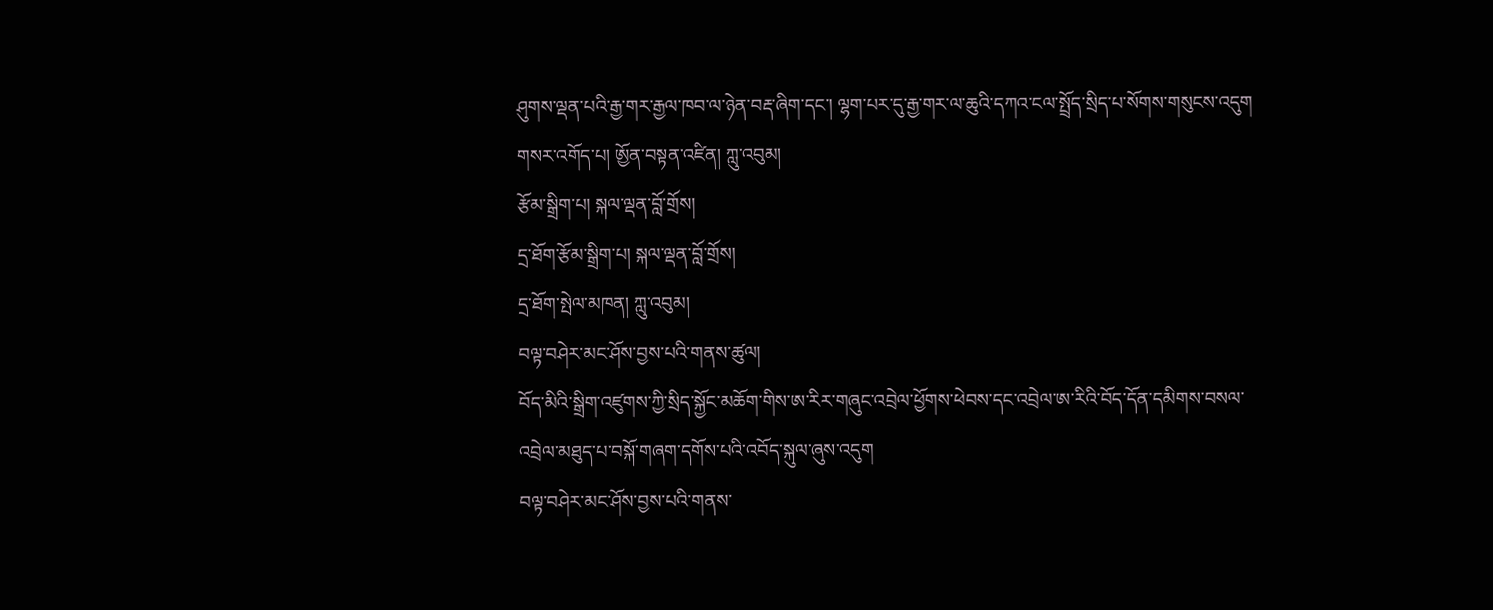ཤུགས་ལྡན་པའི་རྒྱ་གར་རྒྱལ་ཁབ་ལ་ཉེན་བརྡ་ཞིག་དང་། ལྷག་པར་དུ་རྒྱ་གར་ལ་ཆུའི་དཀའ་ངལ་སྤྲོད་སྲིད་པ་སོགས་གསུངས་འདུག
གསར་འགོད་པ། ཨྱོན་བསྟན་འཛིན། ཀླུ་འབུམ།
རྩོམ་སྒྲིག་པ། སྐལ་ལྡན་བློ་གྲོས།
དྲ་ཐོག་རྩོམ་སྒྲིག་པ། སྐལ་ལྡན་བློ་གྲོས།
དྲ་ཐོག་སྤེལ་མཁན། ཀླུ་འབུམ།
བལྟ་བཤེར་མང་ཤོས་བྱས་པའི་གནས་ཚུལ།
བོད་མིའི་སྒྲིག་འཛུགས་ཀྱི་སྲིད་སྐྱོང་མཆོག་གིས་ཨ་རིར་གཞུང་འབྲེལ་ཕྱོགས་ཕེབས་དང་འབྲེལ་ཨ་རིའི་བོད་དོན་དམིགས་བསལ་འབྲེལ་མཐུད་པ་བསྐོ་གཞག་དགོས་པའི་འབོད་སྐུལ་ཞུས་འདུག
བལྟ་བཤེར་མང་ཤོས་བྱས་པའི་གནས་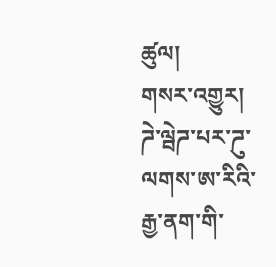ཚུལ།
གསར་འགྱུར།
ཌེ་ལྦེཌ་པར་ཌུ་ལགས་ཨ་རིའི་རྒྱ་ནག་གི་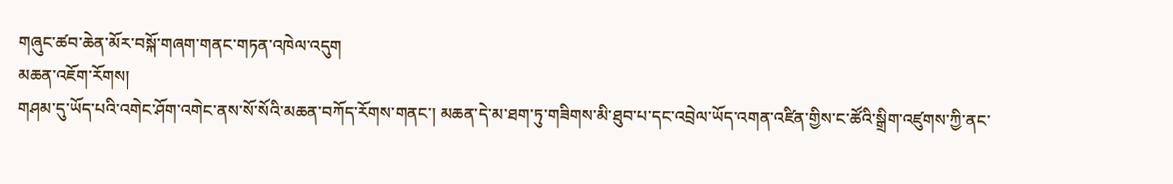གཞུང་ཚབ་ཆེན་མོར་བསྐོ་གཞག་གནང་གཏན་འཁེལ་འདུག
མཆན་འཇོག་རོགས།
གཤམ་དུ་ཡོད་པའི་འགེང་ཤོག་འགེང་ནས་སོ་སོའི་མཆན་བཀོད་རོགས་གནང་། མཆན་དེ་མ་ཐག་ཏུ་གཟིགས་མི་ཐུབ་པ་དང་འབྲེལ་ཡོད་འགན་འཛིན་གྱིས་ང་ཚོའི་སྒྲིག་འཛུགས་ཀྱི་ནང་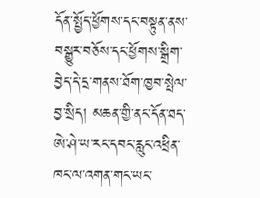དོན་སྤྱོད་ཕྱོགས་དང་བསྟུན་ནས་བསྒྱུར་བཅོས་དང་ཕྱོགས་སྒྲིག་བྱེད་དེ་དྲ་གནས་ཐོག་ཁྱབ་སྤེལ་བྱ་སྲིད། མཆན་གྱི་ནང་དོན་ཐད་ཨེ་ཤེ་ཡ་རང་དབང་རླུང་འཕྲིན་ཁང་ལ་འགན་གང་ཡང་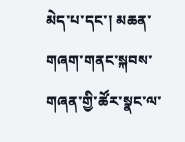མེད་པ་དང་། མཆན་གཞག་གནང་སྐབས་གཞན་གྱི་ཚོར་སྣང་ལ་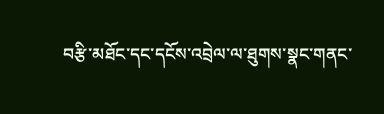བརྩི་མཐོང་དང་དངོས་འབྲེལ་ལ་ཐུགས་སྣང་གནང་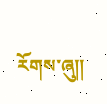རོགས་ཞུ༎